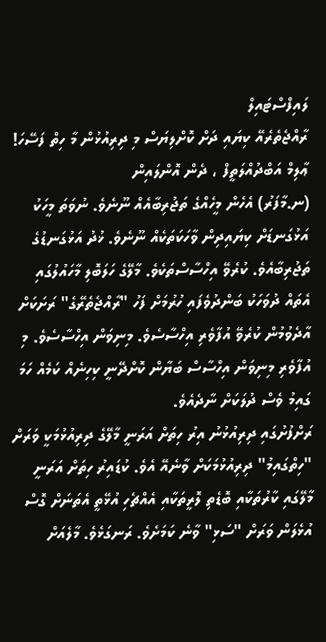ލައިފްސްޓައިލް
ރާއްޖެތެރެއޭ ކިޔައި ދަށް ކޮށްލިޔަސް މި ދިރިއުޅުން މާ ހިތް ފަސޭހަ!
ޢާލިމް އަބްދުއްލަތީފް ، ދެން އޮންލައިން
(ނ.މާފަރު) އެހެން މީހެއްގެ ތަޖުރިބާއެއް ނޫނެވެ. ނުވަތަ މީހަކު އަޅުގަނޑަށް ކިޔައިދިން ވާހަކަތަކެއް ނޫނެވެ. ޚުދު އަޅުގަނޑުގެ ތަޖުރިބާއެވެ. ކުރެވޭ އިހްސާސްތަކެވެ. މާލޭގެ ހަލަބޮލި މާހައުލުގައި އެތައް ދުވަހަކު ބަންދުވެފައި ހުރުމަށް ފަހު "ރާއްޖެތެރޭގެ" ރަށަކަށް އާދެވުމުން ކުރެވޭ އުފާވެރި އިހްސާސެވެ. މިނިވަން އިހްސާސެވެ. މި އުފާވެރި މިނިވަން އިހްސާސް ބަޔާން ކޮށްދޭނީ ކިހިނެއް ކަމެއް ހަމަ ގައިމު ވެސް ދުލަކަށް ނާދެއެވެ.
ރަށްފުށުގައި ދިރިއުޅުނު އިރު ހިތަށް އަރަނީ މާލޭގެ ދިރިއުޅުމަކީ ވަރަށް "ހިތްގައިމު" ދިރިއުޅުމަކަށް ވާނެއޭ އެވެ. ކުޑައިރު ހިތަށް އަރަނީ މާލޭގައި ކާރުތަކާއި ބޮޑެތި ލޮރީތަކާއި އެއްޗެހި އުޅޭތީ އެތަނަށް ގޮސް އުޅެލަން ވަރަށް "ސަޅި" ވާނެ ކަމަށެވެ. ރަނގަޅެވެ. މާލެއަށް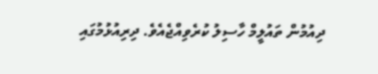ދިއުމުން ތައުލީމް ހާސިލު ކުރެވިއްޖެއެވެ. ދިރިއުޅުމުގައި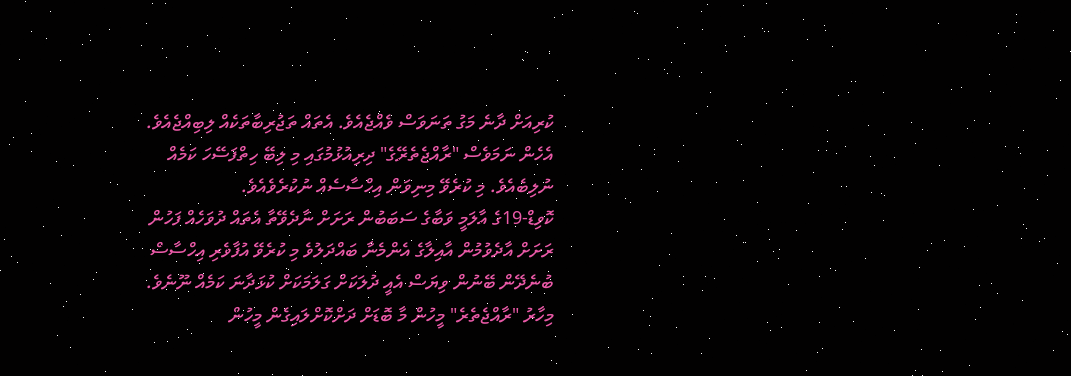ކުރިއަށް ދާނެ މަގު ތަނަވަސް ވެއްޖެއެވެ. އެތައް ތަޖުރިބާތަކެއް ލިބިއްޖެއެވެ. އެހެން ނަމަވެސް "ރާއްޖެތެރޭގެ" ދިރިއުޅުމުގައި މި ލިބޭ ހިތްފަސޭހަ ކަމެއް ނުލިބެއެވެ. މި ކުރެވޭ މިނިވަން އިހްސާސެއް ނުކުރެވެއެވެ.
ކޮވިޑް-19ގެ އާލަމީ ވަބާގެ ސަބަބުން ރަށަށް ނާދެވޭތާ އެތައް ދުވަހެއް ފަހުން ރަށަށް އާދެވުމުން އާއިލާގެ އެންމެނާ ބައްދަލުވެ މި ކުރެވޭ އުފާވެރި އިހްސާސް ބުނެދޭން ބޭނުން ވިޔަސް އެއީ ދުލަކަށް ގަލަމަކަށް ކުޅަދާނަ ކަމެއް ނޫނެވެ.
މިހާރު "ރާއްޖެތެރެ" މީހުން މާ ބޮޑަށް ދަށްކޮށްލައިގެން މީހުން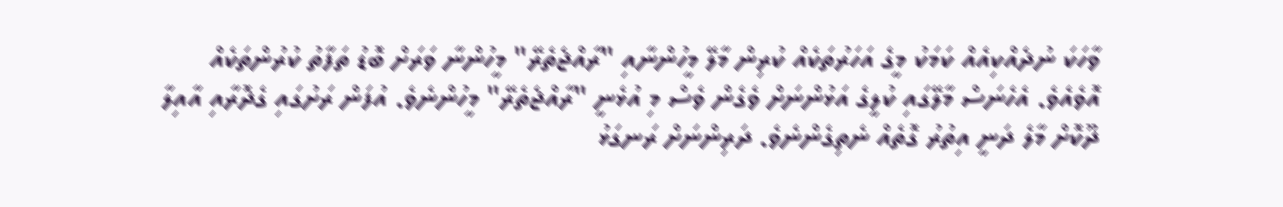ވާހަކަ ނުދެއްކިއެއް ކަމަކު މީގެ އަހަރުތަކެއް ކުރިން މާލޭ މީހުންނާއި "ރާއްޖެތެރޭ" މީހުންނާ ވަރަށް ބޮޑު ތަފާތު ކުރުންތަކެއް އޮވެއެވެ. އެހެނަސް މާލޭގައި ކުލީގެ އަޅުންނަށް ވެގެން ވެސް މި އުޅެނީ "ރާއްޖެތެރޭ" މީހުންނެވެ. އުފަން ރަށުގައި ގެދޮރާއި އާއިލާ ދޫކޮށް މާލެ ދަނީ އިތުރު ގޮތެއް ނެތިގެންނެވެ. ދަރިންނަށް ރަނގަޅު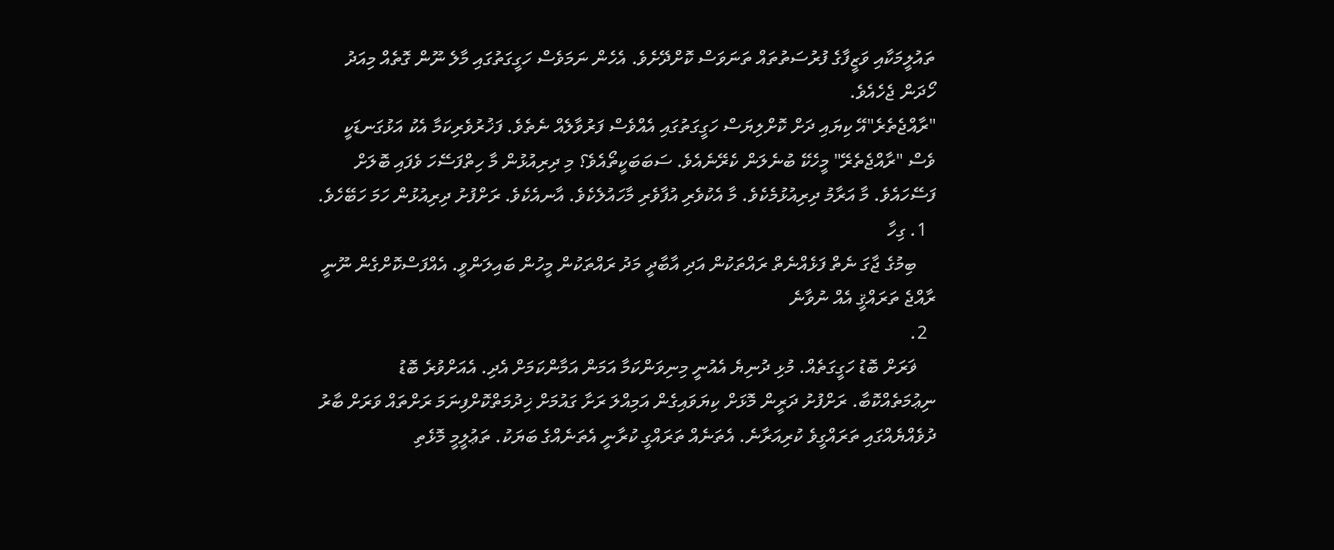ތައުލީމަކާއި ވަޒީފާގެ ފުރުސަތުތައް ތަނަވަސް ކޮށްދޭށެވެ. އެހެން ނަމަވެސް ހަގީގަތުގައި މާލެ ނޫން ގޮތެއް މިއަދު ހޯދަން ޖެހެއެވެ.
"ރާއްޖެތެރެ"އޭ ކިޔައި ދަށް ކޮށްލިޔަސް ހަގީގަތުގައި އެއްވެސް ފަރުވާލެއް ނެތެވެ. ފަޚުރުވެރިކަމާ އެކު އަޅުގަނޑަކީ ވެސް "ރާއްޖެތެރޭ" މީހެކޭ ބުނެލަން ކެރޭނެއެވެ. ސަބަބަކީތޯއެވެ؟ މި ދިރިއުޅުން މާ ހިތްފަސޭހަ ވެފައި ބޮލަށް ފަސޭހައެވެ. މާ އަރާމު ދިރިއުޅުމެކެވެ. މާ އެކުވެރި އުފާވެރި މާހައުލެކެވެ. އާނއެކެވެ. ރަށްފުށު ދިރިއުޅުން ހަމަ ހަބޭހެވެ.
  1. ގިހާ
    ބިމުގެ ޖާގަ ނެތް ފަޅެއްނެތް ރައްތަކުން އަދި އާބާދީ މަދު ރައްތަކުން މީހުން ބައިލަންވީ. އެއްފަސްކޮށްގެން ނޫނީ ރާއްޖެ ތަރައްޤީ އެއް ނުވާނެ
  2.
    ޥަރަށް ބޮޑު ހަގީގަތެއް. މުޅި ދުނިޔެ އެއުނީ މިނިވަންކަމާ އަމަން އަމާންކަމަށް އެދި. އެއަށްވުރެ ބޮޑު ނިޢުމަތެއްކޮބާ. ރަށްފުށު ދަރީން މޮޅަށް ކިޔަވައިގެން އަމިއްލަ ރަށާ ގައުމަށް ޚިދުމަތްކޮށްފިނަމަ ރަށްތައް ވަރަށް ބާރު ދުވެއްޔެއްގައި ތަރައްގީވެ ކުރިއަރާނެ. އެތަނެއް ތަރައްގީ ކުރާނީ އެތަނެއްގެ ބަޔަކު. ތަޢުލީމީ މޮޅެތި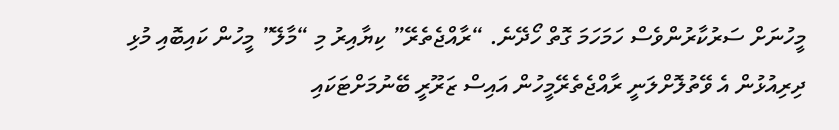މީހުނަށް ސަރުކާރުންވެސް ހަމަހަމަ ގޮތް ހޯދޭނެ. “ރާއްޖެތެރޭ” ކިޔާއިރު މި “މާލޭ” މީހުން ކައިބޮއި މުޅި ދިރިއުޅުން އެ ވޭތުލޮށްލަނީ ރާއްޖެތެރޭމީހުން އައިސް ޒަރޫރީ ބޭނުމަށްޓަކައި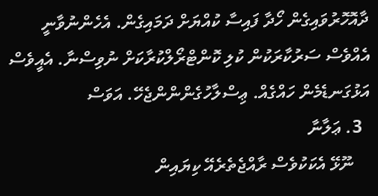ދާއޮހޮރުވައިގެން ހޯދާ ފައިސާ ކުއްޔަށް ދަމައިގެން. އެހެންނުވާނީ އެއްވެސް ސަރުކާރަކުން ކުލި ކޮންޓްރޯލްކުރާކަށް ނުވިސްނާ. އެއީވެސް އަޅުގަނޑެމެން ހައްގެއް. ޢިސްލާހުގެންންންޖެހޭ. އަވަސް
  3. ޢަލާނާ
    ނޫޅޭ އެކަކުވެސް ރާއްޖެތެރެއޭ ކިޔައިން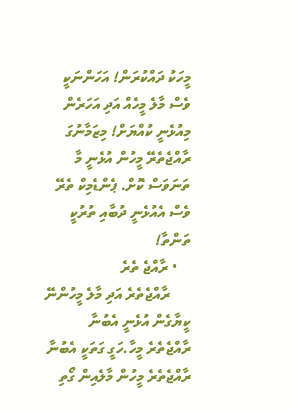މީހަކު ދައްކުރަން! އަހަންނަކީ ވެސް މާލެ މީހެއް އަދި އަހަރެން މިއުޅެނީ ކުއްޔަށް! މިޒަމާނުގަ ރާއްޖެތެރޭ މީހުން އުޅެނީ މާ ތަނަވަސް ކޮށް. ޕެންޑެމިކް ތެރޭ ވެސް އެއުޅެނީ ދުބާއި ތުރުކީ ތަންތާ!
    • ރާއްޖެ ތެރެ
      ރާއްޖެތެރެ އަދި މާލެ މީހުންނޭ ކީޔާގެން އުޅެނީ އެބުނާ ރާއްޖެތެރެ މީހާ.ހަގީ ގަތަކީ އެބުނާ ރާއްޖެތެރެ މީހުން މާލެއިން ގޯތި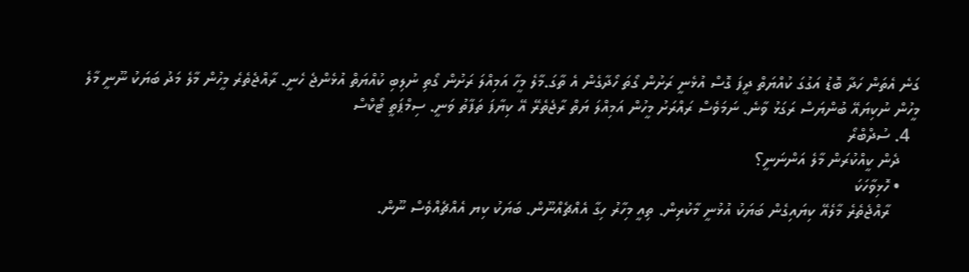ގަނެ އެތަން ހަދާ ބޮޑު އަގުގަ ކުއްޔަތް ދީފަ ގޮސް އުޅެނީ ރަށުން ގޯތަ ހޯދާގެން އެ ތާގަ.މާލެ މީހާ އަމިއްލަ ރަށުން ގޯތި ނުލިބި ކުއްޔަތް އުޅެންޖެ ހެނީ. ރާއްޖެތެރެ މީހުން މާލެ މަދު ބަޔަކު ނޫނީ މާލެ މީހުން ނުކިޔައޭ ބުންޔަސް ރަގަޅު ވާނެ. ނަމަވެސް ރައްރަށު މީހުން އަމިއްލަ ޔަތް ރާޖެތެރޭ އޭ ކިޔާފަ ތަފާތު ވަނީ. ސިމްޕަތީ ޓޯކްސް
  4. ސުދްބްރޯ
    ދެން ކީއްކުރަން މާލެ އަންނަނީ؟
    • ހޮޅިވާހަކަ
      ރާއްޖެތެރެ މާލެއޭ ކިޔައިގެން ބަޔަކު އުޅުނީ މާކުރިން. ތިއީ މިހާރު ހިގާ އެއްޗެއްނޫން. ބަޔަކު ކިޔ އެއްޗެއްވެސް ނޫން.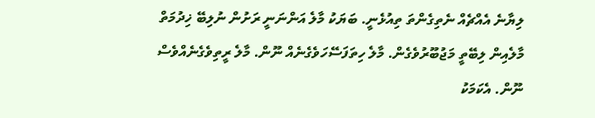ލިޔާނެ އެއްޗެއް ނެތިގެންތަ ތިއުޅެނީ. ބަޔަކު މާލެ އަންނަނީ ރަށުން ނުލިބޭ ޚިދުމަތް މާލެއިން ލިބޭތީ މަޖުބޫރުވެގެން. މާލެ ހިތަފަސޭހަވެގެނެއް ނޫން. މާލެ ރީތިވެގެނެއްވެސް ނޫން. އެކަމަކު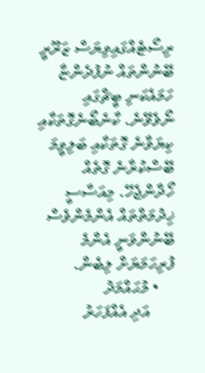ރިސޯޓެއްގައިވިޔަސް ޒަރޫރީ ބޭނުންތައް ނުފުދެންޏާ ހަމައެކަނި ބީޗްގައި ނޯވެވޭނެ. ކާނެބޯނެގޮތަކާއި ކިޔަވާނެ ގޮތަކާއި ބަލިވީމަ ބޭސްކުރާނެ ގޮތެއް ހޯދާންޖެހޭ. މިއަސާސީ ޚިދުމަތްތައް އެންމެންވެސް ބޭނުންވަނީ އެންމެ ފުރިހަމަޔަށް ލިބެން.
    • މުޙައްމަދު
      އަދި އެއްފަހަރު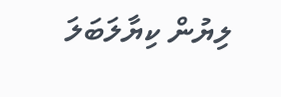ލިޔުން ކިޔާލަބަލަ